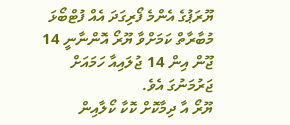ޔޫރަޕުގެ އެންމެ ފޯރިގަދަ އެއް ފުޓްބޯޅަ މުބާރާތް ކަމަށްވާ ޔޫރޯ އޮންނާނީ 14 ޖޫން އިން 14 ޖުލައިއާ ހަމައަށް ޖަރުމަނުގަ އެވެ.
ޔޫރޯ އާ ދިމާކޮށް ކޮކާ ކޯލާއިން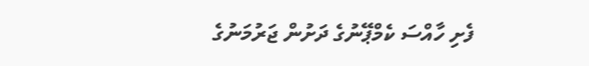ފެށި ހާއްސަ ކެމްޕޭނުގެ ދަށުން ޖަރުމަނުގެ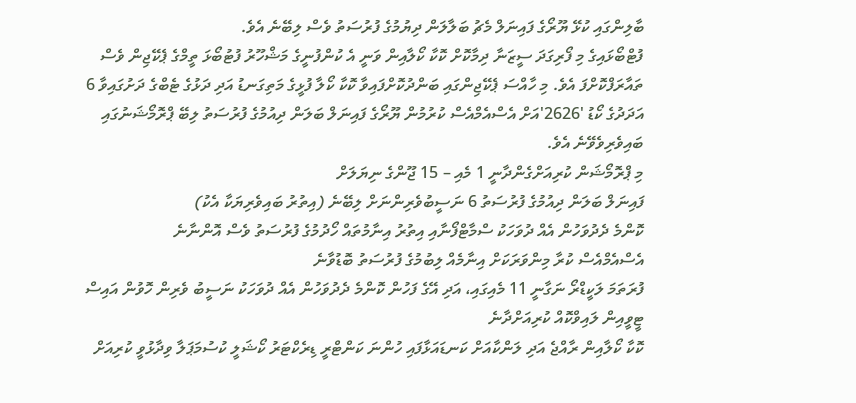ބާލިންގައި ކުޅޭ ޔޫރޯގެ ފައިނަލް މެޗު ބަލާލަން ދިޔުމުގެ ފުރުސަތު ވެސް ލިބޭނެ އެވެ.
ފުޓްބޯޅައިގެ މި ފޯރިގަދަ ސީޒަނާ ދިމާކޮށް ކޮކާ ކޯލާއިން ވަނީ އެ ކުންފުނީގެ މަޝްހޫރު ފުޓުބޯޅަ ތީމްގެ ޕެކޭޖިން ވެސް ތައާރަފްކޮށްފަ އެވެ. މި ހާއްސަ ޕެކޭޖިންގައި ބަންދުކޮށްފައިވާ ކޮކާ ކޯލާ ފުޅީގެ މަތިގަނޑު އަދި ދަޅުގެ ޓެބްގެ ދަށުގައިވާ 6 އަދަދުގެ ކޯޑު '2626'އަށް އެސްއެމްއެސް ކުރުމުން ޔޫރޯގެ ފައިނަލް ބަލަން ދިއުމުގެ ފުރުސަތު ލިބޭ ޕްރޮމޯޝަނުގައި ބައިވެރިވެވޭނެ އެވެ.
މި ޕްރޮމޯޝަން ކުރިއަށްގެންދާނީ 1 މެއި – 15 ޖޫންގެ ނިޔަލަށް
ފައިނަލް ބަލަން ދިއުމުގެ ފުރުސަތު 6 ނަސީބުވެރިންނަށް ލިބޭނެ (އިތުރު ބައިވެރިޔަކާ އެކު)
ކޮންމެ ދެދުވަހުން އެއް ދުވަހަކު ސްމާޓްފޯނާއި އިތުރު އިނާމުތައް ހޯދުމުގެ ފުރުސަތު ވެސް އޮންނާނެ
އެސްއެމްއެސް ކުރާ މިންވަރަކަށް އިނާމެއް ލިބުމުގެ ފުރުސަތު ބޮޑުވާނެ
ފުރަތަމަ ލަކީޑްރޯ ނަގާނީ 11 މެއިގައި، އަދި އޭގެ ފަހުން ކޮންމެ ދެދުވަހުން އެއް ދުވަހަކު ނަސީބު ވެރިން ހޮވުން އައިސް ޓީވީއިން ލައިވްކޮއް ކުރިއަށްދާނެ
ކޮކާ ކޯލާއިން ރާއްޖެ އަދި ލަންކާއަށް ކަނޑައަޅާފައި ހުންނަ ކަންޓްރީ ޑިރެކްޓަރު ކޯޝަލީ ކުސުމަޕަލާ ވިދާޅުވީ ކުރިއަށް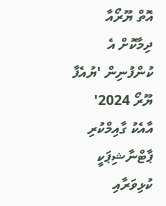އޮތް ޔޫރޯއާ ދިމާކޮށް އެ ކުންފުނިން 'ޔުއެފާ ޔޫރޯ 2024' އާއެކު ގާއިމްކުރި ޕާޓްނާޝިޕަކީ ކުޅިވަރާއި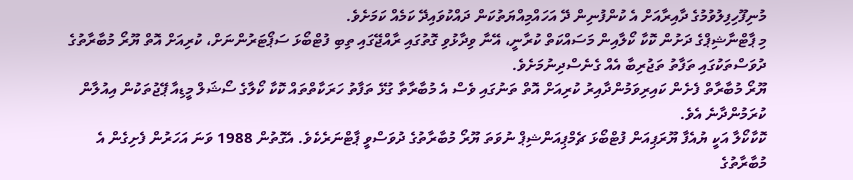މުނިފޫހިފިލުވުމުގެ ދާއިރާއަށް އެ ކުންފުނިން ދޭ އަހައްމިއްޔަތުކަން ދައްކުވައިދޭ ކަމެއް ކަމަށެވެ.
މި ޕާޓްނާޝިޕްގެ ދަށުން ކޮކާ ކޯލާއިން މަސައްކަތް ކުރާނީ، އޭނާ ވިދާޅުވި ގޮތުގައި ރާއްޖޭގައި ތިބި ފުޓްބޯޅަ ސަޕޯޓަރުންނަށް، ކުރިއަށް އޮތް ޔޫރޯ މުބާރާތުގެ ދުވަސްތަކުގައި ތަފާތު ތަޖުރިބާ އެއް ގެނެސްދިނުމަށެވެ.
ޔޫރޯ މުބާރާތް ފެށެން ކައިރިވަމުންދާއިރު ކުރިއަށް އޮތް ތަނުގައި ވެސް އެ މުބާރާތާ ގުޅޭ ތަފާތު ހަރަކާތްތައް ކޮކާ ކޯލާގެ ސޯޝަލް މީޑިއާ ޕޭޖުތަކުން އިއުލާން ކުރަމުންދާނެ އެވެ.
ކޮކާކޯލާ އަކީ ޔުއެފާ ޔޫރަޕިއަން ފުޓްބޯޅަ ޗެމްޕިއަންޝިޕް ނުވަތަ ޔޫރޯ މުބާރާތުގެ ދުވަސްވީ ޕާޓްނަރެކެވެ. އެގޮތުން 1988 ވަނަ އަހަރުން ފެށިގެން އެ މުބާރާތުގެ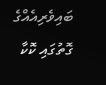ބައިވެރިއެއްގެ ގޮތުގައި ކޮކާ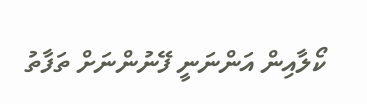ކޯލާއިން އަންނަނީ ފޭނުންނަށް ތަފާތު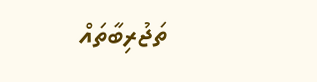ތަޖުރިބާތައް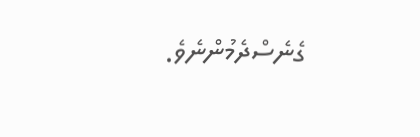ގެނެސްދެމުންނެވެ.